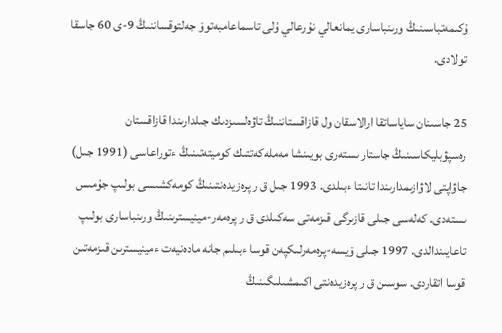ۇكىمەتباسىنىڭ ورىنباسارى يمانعالي نۇرعالي ۇلى تاسماعامبەتوۆ جەلتوقساننىڭ 9-ى 60 جاسقا تولادى.

25 جاسىنان ساياساتقا ارالاسقان ول قازاقستاننىڭ تاۋەلسىزدىك جىلدارىندا قازاقستان رەسپۋبليكاسىنىڭ جاستار ىستەرى بويىنشا مەملەكەتتىك كوميتەتىنىڭ ءتوراعاسى (1991 جىل) جاۋاپتى لاۋازىمدارىندا تانىتا ءبىلدى. 1993 جىل ق ر پرەزيدەنتىنىڭ كومەكشىسى بولىپ جۇمىس ىستەدى. كەلەسى جىلى قازىرگى قىزمەتى سەكىلدى ق ر پرەمەر-مينيسترىنىڭ ورىنباسارى بولىپ تاعايىندالدى. 1997 جىلى ۆيسە-پرەمەرلىكپەن قوسا ءبىلىم جانە مادەنيەت ءمينيسترىن قىزمەتىن قوسا اتقاردى. سوسىن ق ر پرەزيدەنتى اكىمشىلىگىنىڭ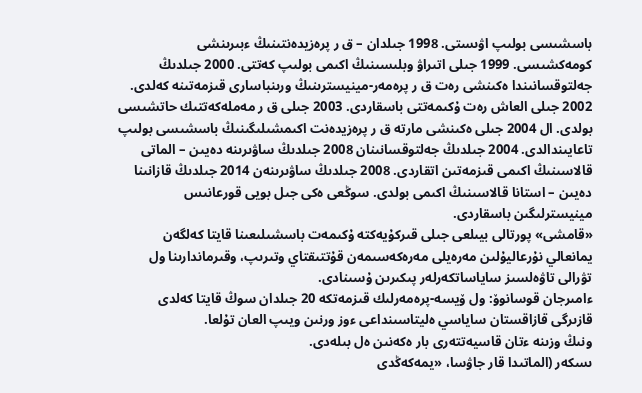باسشىسى بولىپ اۋىستى. 1998 جىلدان – ق ر پرەزيدەنتىنىڭ ءبىرىنشى كومەكشىسى. 1999 جىلى اتىراۋ وبلىسىنىڭ اكىمى بولىپ كەتتى. 2000 جىلدىڭ جەلتوقسانىندا ەكىنشى رەت ق ر پرەمەر-مينيسترىنىڭ ورىنباسارى قىزمەتىنە كەلدى. 2002 جىلى العاش رەت ۇكىمەتتى باسقاردى. 2003 جىلى ق ر مەملەكەتتىك حاتشىسى بولدى. ال 2004 جىلى ەكىنشى مارتە ق ر پرەزيدەنت اكىمشىلىگىنىڭ باسشىسى بولىپ تاعايىندالدى. 2004 جىلدىڭ جەلتوقسانىنان 2008 جىلدىڭ ساۋىرىنە دەيىن – الماتى قالاسىنىڭ اكىمى قىزمەتىن اتقاردى. 2008 جىلدىڭ ساۋىرىنەن 2014 جىلدىڭ قازانىنا دەيىن – استانا قالاسىنىڭ اكىمى بولدى. سوڭعى ەكى جىل بويى قورعانىس مينيسترلىگىن باسقاردى.
«قامشى» پورتالى بيىلعى جىلى قىركۇيەكتە ۇكىمەت باسشىلىعىنا قايتا كەلگەن يمانعالي نۇرعاليۇلىن مەرەيلى مەرەكەسىمەن قۇتتىقتاي وتىرىپ، وقىرماندارىنا ول تۋرالى تاۋەلسىز ساياساتكەرلەر پىكىرىن ۇسىنادى.
ءامىرجان قوسانوۆ: ول ۆيسە-پرەمەرلىك قىزمەتكە 20 جىلدان سوڭ قايتا كەلدى
قازىرگى قازاقستان ساياسي ەليتاسىنداعى ءوز ورنىن ويىپ العان تۇلعا.
ونىڭ وزىنە ءتان قاسيەتتەرى بار ەكەنىن ەل بىلەدى.
ىسكەر (الماتىدا قار جاۋسا، «يمەكەڭدى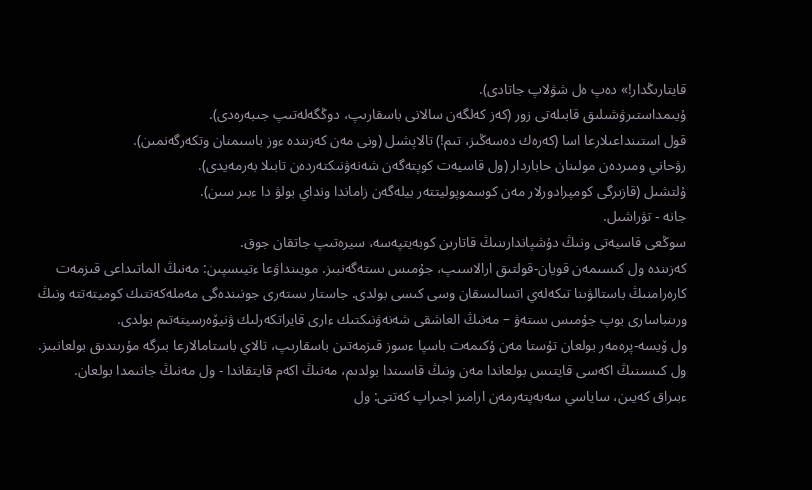قايتارىڭدار!» دەپ ەل شۋلاپ جاتادى).
ۇيىمداستىرۋشىلىق قابىلەتى زور (كەز كەلگەن سالانى باسقارىپ، دوڭگەلەتىپ جىبەرەدى).
قول استىنداعىلارعا اسا (كەرەك دەسەڭىز، تىم!) تالاپشىل (ونى مەن كەزىندە ءوز باسىمنان وتكەرگەنمىن).
رۋحاني ومىردەن مولىنان حاباردار (ول قاسيەت كوپتەگەن شەنەۋنىكتەردەن تابىلا بەرمەيدى).
ۇلتشىل (قازىرگى كومپرادورلار مەن كوسموپوليتتەر بيلەگەن زاماندا ونداي بولۋ دا ءبىر سىن).
جانە - تۋراشىل.
سوڭعى قاسيەتى ونىڭ دۇشپاندارىنىڭ قاتارىن كوبەيتپەسە، سيرەتىپ جاتقان جوق.
كەزىندە ول كىسىمەن قويان-قولتىق ارالاسىپ، جۇمىس ىستەگەنبىز. مويىنداۋعا ءتيىسپىن: مەنىڭ الماتىداعى قىزمەت كارەرامنىڭ باستالۋىنا تىكەلەي اتسالىسقان وسى كىسى بولدى. جاستار ىستەرى جونىندەگى مەملەكەتتىك كوميتەتتە ونىڭ ورىنباسارى بوپ جۇمىس ىستەۋ – مەنىڭ العاشقى شەنەۋنىكتىك ءارى قايراتكەرلىك ۋنيۆەرسيتەتىم بولدى.
ول ۆيسە-پرەمەر بولعان تۇستا مەن ۇكىمەت باسپا ءسوز قىزمەتىن باسقارىپ، تالاي باستامالارعا بىرگە مۇرىندىق بولعانبىز.
ول كىسىنىڭ اكەسى قايتىس بولعاندا مەن ونىڭ قاسىندا بولدىم، مەنىڭ اكەم قايتقاندا - ول مەنىڭ جانىمدا بولعان.
ءبىراق كەيىن، ساياسي سەبەپتەرمەن ارامىز اجىراپ كەتتى: ول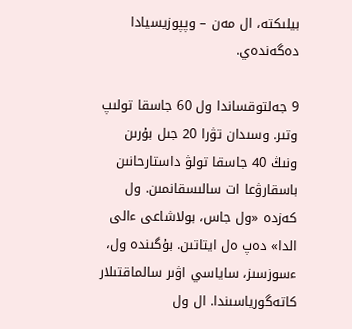بيلىكتە، ال مەن – وپپوزيسيادا دەگەندەي.

9 جەلتوقساندا ول 60 جاسقا تولىپ وتىر. وسىدان تۋرا 20 جىل بۇرىن ونىڭ 40 جاسقا تولۋ داستارحانىن باسقارۋعا ات سالىسقانمىن. ول كەزدە «ول جاس، بولاشاعى ءالى الدا» دەپ ەل ايتاتىن. بۇگىندە ول، ءسوزسىز، ساياسي اۋىر سالماقتىلار كاتەگورياسىندا. ال ول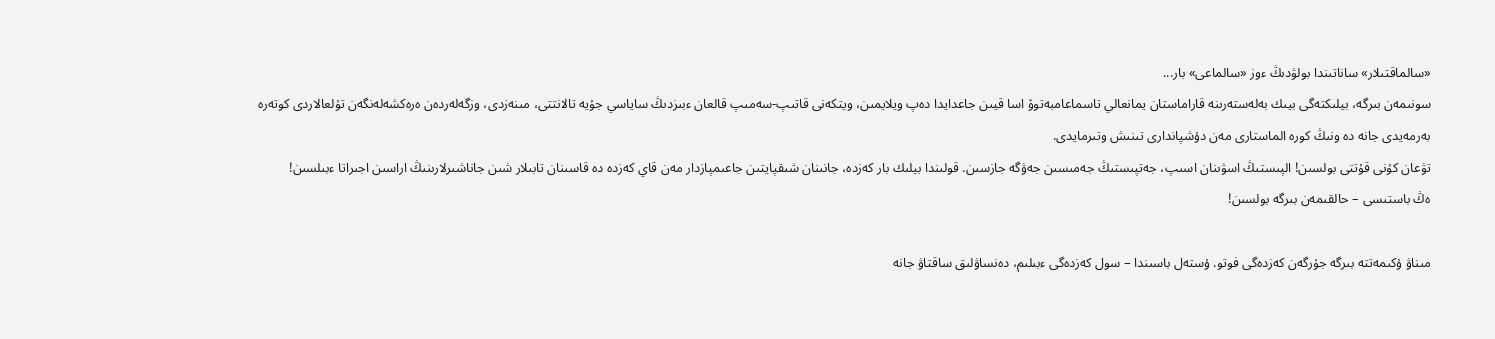«سالماقتىلار» ساناتىندا بولۋدىڭ ءوز «سالماعى» بار...
سونىمەن بىرگە، بيلىكتەگى بيىك بەلەستەرىنە قاراماستان يمانعالي تاسماعامبەتوۆ اسا قيىن جاعدايدا دەپ ويلايمىن، ويتكەنى قاتىپ-سەمىپ قالعان ءبىزدىڭ ساياسي جۇيە تالانتتى، مىنەزدى، وزگەلەردەن ەرەكشەلەنگەن تۇلعالاردى كوتەرە بەرمەيدى جانە دە ونىڭ كورە الماستارى مەن دۇشپاندارى تىنىش وتىرمايدى.
تۋعان كۇنى قۇتتى بولسىن! الپىستىڭ اسۋىنان اسىپ، جەتپىستىڭ جەمىسىن جەۋگە جازسىن. قولىندا بيلىك بار كەزدە، جانىنان شىقپايتىن جاعىمپازدار مەن قاي كەزدە دە قاسىنان تابىلار شىن جاناشىرلارىنىڭ اراسىن اجىراتا ءبىلسىن!
ەڭ باستىسى – حالقىمەن بىرگە بولسىن!

مىناۋ ۇكىمەتتە بىرگە جۇرگەن كەزدەگى فوتو. ۇستەل باسىندا – سول كەزدەگى ءبىلىم، دەنساۋلىق ساقتاۋ جانە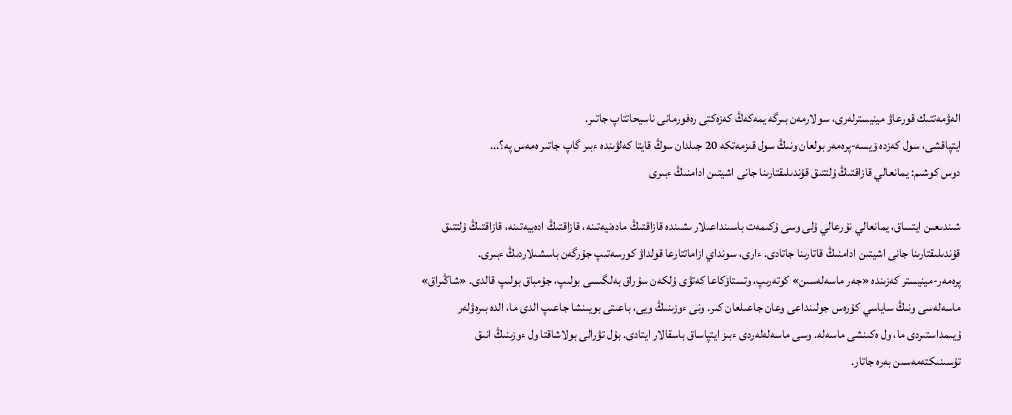الەۋمەتتىك قورعاۋ مينيسترلەرى، سولارمەن بىرگە يمەكەڭ كەزەكتى رەفورمانى ناسيحاتتاپ جاتىر.
ايتپاقشى، سول كەزدە ۆيسە-پرەمەر بولعان ونىڭ سول قىزمەتكە 20 جىلدان سوڭ قايتا كەلۋىندە ءبىر گاپ جاتىر ەمەس پە؟...
دوس كوشىم: يمانعالي قازاقتىڭ ۇلتتىق قۇندىلىقتارىنا جانى اشيتىن ادامنىڭ ءبىرى

شىندىعىن ايتساق، يمانعالي نۇرعالي ۇلى وسى ۇكىمەت باسىنداعىلار ىشىندە قازاقتىڭ مادەنيەتىنە، قازاقتىڭ ادەبيەتىنە، قازاقتىڭ ۇلتتىق قۇندىلىقتارىنا جانى اشيتىن ادامنىڭ قاتارىنا جاتادى. ءارى، سونداي ازاماتتارعا قولداۋ كورسەتىپ جۇرگەن باسشىلاردىڭ ءبىرى.
پرەمەر-مينيستر كەزىندە «جەر ماسەلەسىن» كوتەرىپ، وتستاۆكاعا كەتۋى ۇلكەن سۇراق بەلگىسى بولىپ، جۇمباق بولىپ قالدى. «شاڭىراق» ماسەلەسى ونىڭ ساياسي كۇرەس جولىنداعى وعان جاعىلعان كىر. ونى ءوزىنىڭ ويى، باعىتى بويىنشا جاعىپ الدى ما، الدە بىرەۋلەر ۇيىمداستىردى ما، ول ەكىنشى ماسەلە. وسى ماسەلەلەردى ءبىز ايتپاساق باسقالار ايتادى. بۇل تۋرالى بولاشاقتا ول ءوزىنىڭ انىق تۇسىنىكتەمەسىن بەرە جاتار.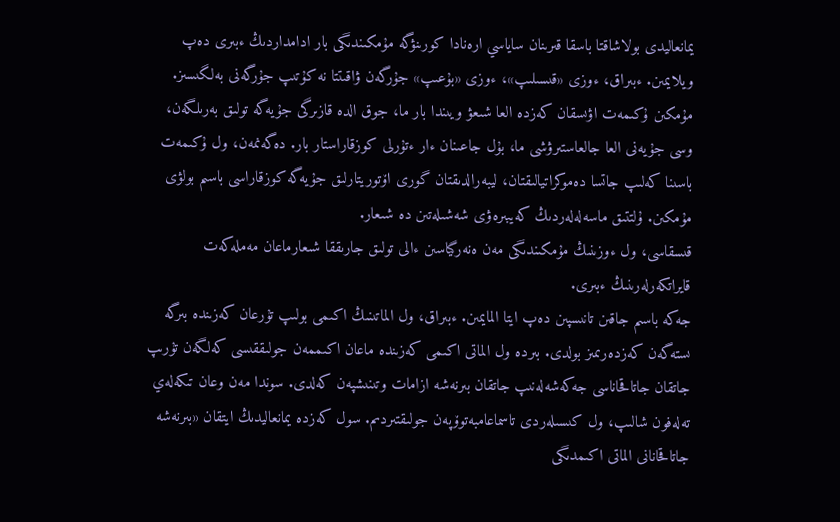يمانعاليدى بولاشاقتا باسقا قىرىنان ساياسي ارەنادا كورىنۋگە مۇمكىندىگى بار ادامداردىڭ ءبىرى دەپ ويلايمىن. ءبىراق، ءوزى «قىسىلىپ»، ءوزى «بۇعىپ» جۇرگەن ۋاقىتتا نە كۇتىپ جۇرگەنى بەلگىسىز. مۇمكىن ۇكىمەت اۋىسقان كەزدە العا شىعۋ ويىندا بار ما، جوق الدە قازىرگى جۇيەگە تولىق بەرىلگەن، وسى جۇيەنى العا جالعاستىرۋشى ما، بۇل جاعىنان ءار ءتۇرلى كوزقاراستار بار. دەگەنمەن، ول ۇكىمەت باسىنا كەلىپ جاتسا دەموكراتيالىقتان، ليبەرالدىقتان گورى اۆتوريتارلىق جۇيەگە كوزقاراسى باسىم بولۋى مۇمكىن. ۇلتتىق ماسەلەلەردىڭ كەيبىرەۋى شەشىلەتىن دە شىعار.
قىسقاسى، ول ءوزىنىڭ مۇمكىندىگى مەن ەنەرگياسىن ءالى تولىق جارىققا شىعارماعان مەملەكەت قايراتكەرلەرىنىڭ ءبىرى.
جەكە باسىم جاقىن تانىسپىن دەپ ايتا المايمىن. ءبىراق، ول الماتىنىڭ اكىمى بولىپ تۇرعان كەزىندە بىرگە ىستەگەن كەزدەرىمىز بولدى. بىردە ول الماتى اكىمى كەزىندە ماعان اكىممەن جولىققىسى كەلگەن تۇرىپ جاتقان جاتاقحاناسى جەكەشەلەنىپ جاتقان بىرنەشە ازامات وتىنىشپەن كەلدى. سوندا مەن وعان تىكەلەي تەلەفون شالىپ، ول كىسىلەردى تاسماعامبەتوۆپەن جولىقتىردىم. سول كەزدە يمانعاليدىڭ ايتقان «بىرنەشە جاتاقحانانى الماتى اكىمدىگى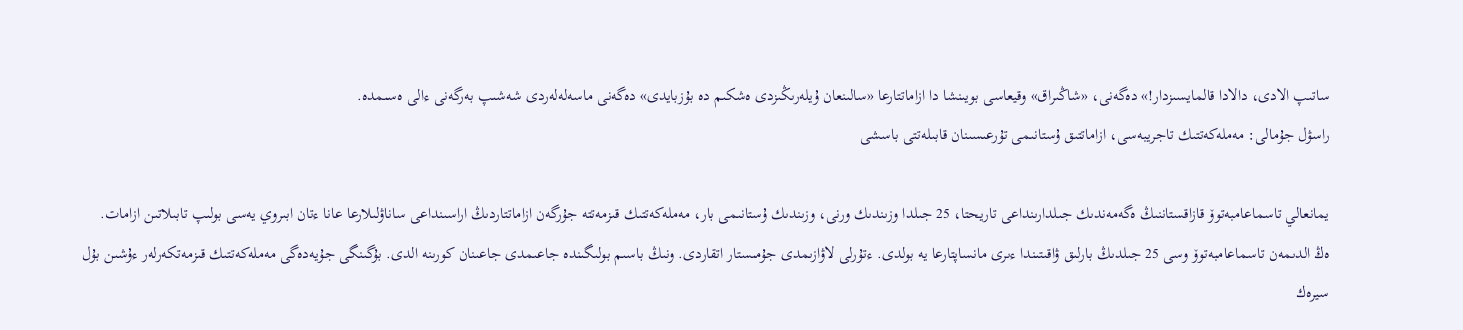ساتىپ الادى، دالادا قالمايسىزدار!» دەگەنى، «شاڭىراق» وقيعاسى بويىنشا دا ازاماتتارعا «سالىنعان ۇيلەرىڭىزدى ەشكىم دە بۇزبايدى» دەگەنى ماسەلەلەردى شەشىپ بەرگەنى ءالى ەسىمدە.
راسۋل جۇمالى: مەملەكەتتىك تاجريبەسى، ازاماتتىق ۇستانىمى تۇرعىسىنان قابىلەتتى باسشى

يمانعالي تاسماعامبەتوۆ قازاقستاننىڭ ەگەمەندىك جىلدارىنداعى تاريحتا، 25 جىلدا وزىندىك ورنى، وزىندىك ۇستانىمى بار، مەملەكەتتىك قىزمەتتە جۇرگەن ازاماتتاردىڭ اراسىنداعى ساناۋلىلارعا عانا ءتان ابىروي يەسى بولىپ تابىلاتىن ازامات.
ەڭ الدىمەن تاسماعامبەتوۆ وسى 25 جىلدىڭ بارلىق ۋاقىتىندا ءىرى مانساپتارعا يە بولدى. ءتۇرلى لاۋازىمدى جۇمىستار اتقاردى. ونىڭ باسىم بولىگىندە جاعىمدى جاعىنان كورىنە الدى. بۇگىنگى جۇيەدەگى مەملەكەتتىك قىزمەتكەرلەر ءۇشىن بۇل سيرەك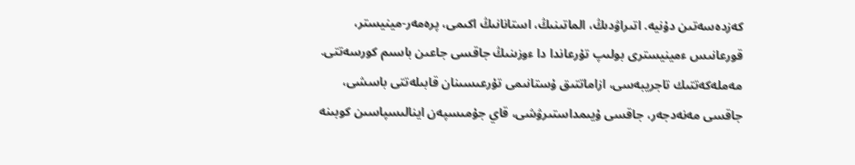كەزدەسەتىن دۇنيە. اتىراۋدىڭ، الماتىنىڭ، استانانىڭ اكىمى، پرەمەر-مينيستر، قورعانىس ءمينيسترى بولىپ تۇرعاندا دا ءوزىنىڭ جاقسى جاعىن باسىم كورسەتتى.
مەملەكەتتىك تاجريبەسى، ازاماتتىق ۇستانىمى تۇرعىسىنان قابىلەتتى باسشى، جاقسى مەنەدجەر، جاقسى ۇيىمداستىرۋشى، قاي جۇمىسپەن اينالىسپاسىن كوبىنە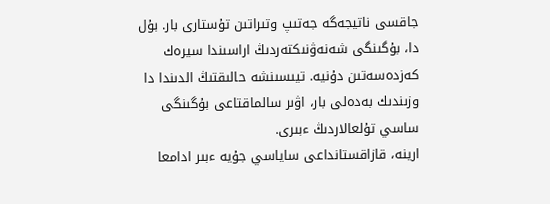جاقسى ناتيجەگە جەتىپ وتىراتىن تۇستارى بار. بۇل دا، بۇگىنگى شەنەۋنىكتەردىڭ اراسىندا سيرەك كەزدەسەتىن دۇنيە. تيىسىنشە حالىقتىڭ الدىندا دا وزىندىك بەدەلى بار، اۋىر سالماقتاعى بۇگىنگى ساسي تۇلعالاردىڭ ءبىرى.
ارينە، قازاقستانداعى ساياسي جۇيە ءبىر ادامعا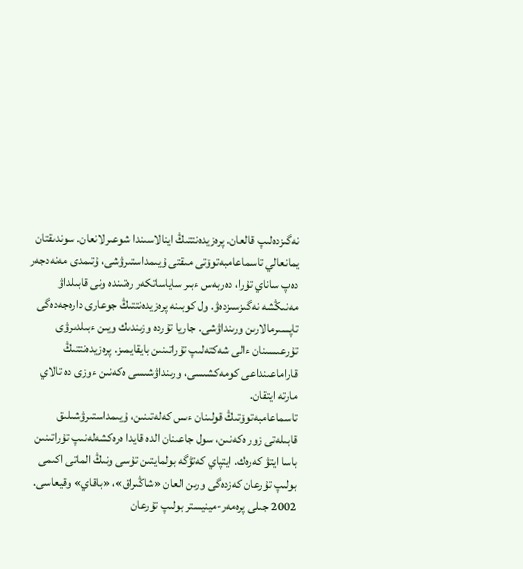نەگىزدەلىپ قالعان. پرەزيدەنتتىڭ اينالاسىندا شوعىرلانعان. سوندىقتان يمانعالي تاسماعامبەتوۆتى مىقتى ۇيىمداستىرۋشى، ۇتىمدى مەنەدجەر دەپ ساناي تۇرا، دەربەس ءبىر ساياساتكەر رەتىندە ونى قابىلداۋ مەنىڭشە نەگىزسىزدەۋ. ول كوبىنە پرەزيدەنتتىڭ جوعارى دارەجەدەگى تاپسىرمالارىن ورىنداۋشى. جاريا تۇردە وزىندىك ويىن ءبىلدىرۋى تۇرعىسىنان ءالى شەكتەلىپ تۇراتىنىن بايقايمىز. پرەزيدەنتتىڭ قاراماعىنداعى كومەكشىسى، ورىنداۋشىسى ەكەنىن ءوزى دە تالاي مارتە ايتقان.
تاسماعامبەتوۆتىڭ قولىنان ءىس كەلەتىنىن، ۇيىمداستىرۋشىلىق قابىلەتى زور ەكەنىن، سول جاعىنان الدە قايدا ەرەكشەلەنىپ تۇراتىنىن باسا ايتۋ كەرەك. ايتپاي كەتۋگە بولمايتىن تۇسى ونىڭ الماتى اكىمى بولىپ تۇرعان كەزدەگى ورىن العان «شاڭىراق»، «باقاي» وقيعاسى. 2002 جىلى پرەمەر-مينيستر بولىپ تۇرعان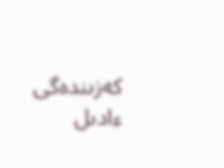كەزىندەگى ءادىل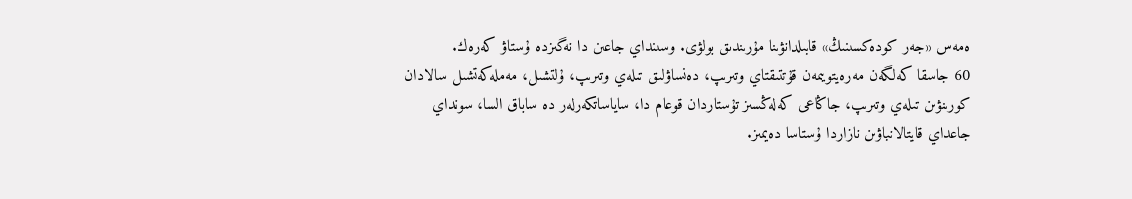ەمەس «جەر كودەكسىنىڭ» قابىلدانۋىنا مۇرىندىق بولۋى. وسىنداي جاعىن دا نەگىزدە ۇستاۋ كەرەك.
60 جاسقا كەلگەن مەرەيتويىمەن قۇتتىقتاي وتىرىپ، دەنساۋلىق تىلەي وتىرىپ، ۇلتشىل، مەملەكەتشىل سالادان كورىنۋىن تىلەي وتىرىپ، جاڭاعى كەلەڭسىز تۇستاردان قوعام دا، ساياساتكەرلەر دە ساباق السا، سونداي جاعداي قايتالانباۋىن نازاردا ۇستاسا دەيمىز.